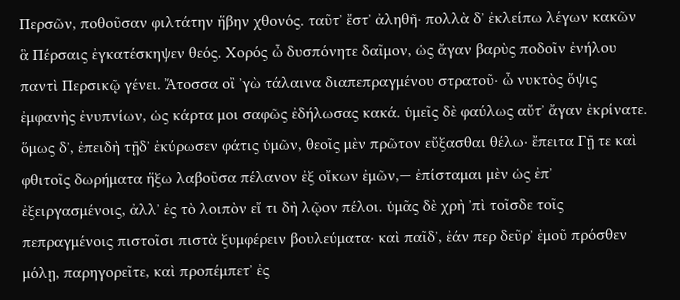Περσῶν, ποθοῦσαν φιλτάτην ἥβην χθονός. ταῦτʼ ἔστʼ ἀληθῆ· πολλὰ δʼ ἐκλείπω λέγων κακῶν ἃ Πέρσαις ἐγκατέσκηψεν θεός. Χορός ὦ δυσπόνητε δαῖμον, ὡς ἄγαν βαρὺς ποδοῖν ἐνήλου παντὶ Περσικῷ γένει. Ἄτοσσα οἲ ʼγὼ τάλαινα διαπεπραγμένου στρατοῦ· ὦ νυκτὸς ὄψις ἐμφανὴς ἐνυπνίων, ὡς κάρτα μοι σαφῶς ἐδήλωσας κακά. ὑμεῖς δὲ φαύλως αὔτʼ ἄγαν ἐκρίνατε. ὅμως δʼ, ἐπειδὴ τῇδʼ ἐκύρωσεν φάτις ὑμῶν, θεοῖς μὲν πρῶτον εὔξασθαι θέλω· ἔπειτα Γῇ τε καὶ φθιτοῖς δωρήματα ἥξω λαβοῦσα πέλανον ἐξ οἴκων ἐμῶν,— ἐπίσταμαι μὲν ὡς ἐπʼ ἐξειργασμένοις, ἀλλʼ ἐς τὸ λοιπὸν εἴ τι δὴ λῷον πέλοι. ὑμᾶς δὲ χρὴ ʼπὶ τοῖσδε τοῖς πεπραγμένοις πιστοῖσι πιστὰ ξυμφέρειν βουλεύματα· καὶ παῖδʼ, ἐάν περ δεῦρʼ ἐμοῦ πρόσθεν μόλῃ, παρηγορεῖτε, καὶ προπέμπετʼ ἐς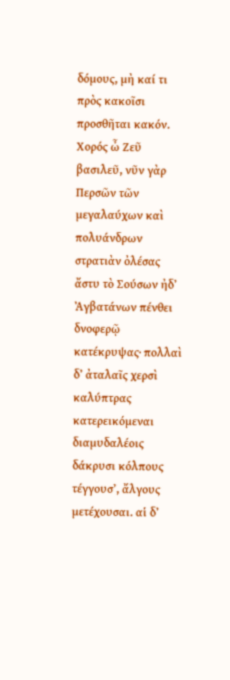δόμους, μὴ καί τι πρὸς κακοῖσι προσθῆται κακόν. Χορός ὦ Ζεῦ βασιλεῦ, νῦν γὰρ Περσῶν τῶν μεγαλαύχων καὶ πολυάνδρων στρατιὰν ὀλέσας ἄστυ τὸ Σούσων ἠδʼ Ἀγβατάνων πένθει δνοφερῷ κατέκρυψας· πολλαὶ δʼ ἀταλαῖς χερσὶ καλύπτρας κατερεικόμεναι διαμυδαλέοις δάκρυσι κόλπους τέγγουσʼ, ἄλγους μετέχουσαι. αἱ δʼ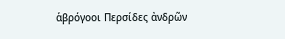ἁβρόγοοι Περσίδες ἀνδρῶν